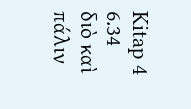Kitap 4
6.34
διὸ καὶ πάλιν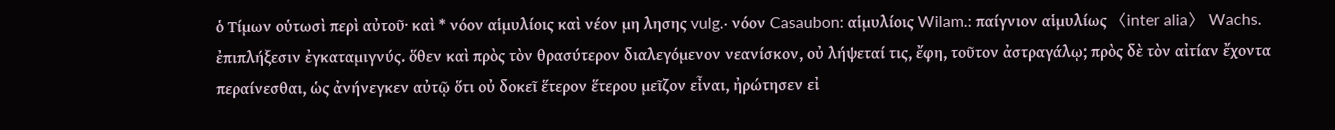ὁ Τίμων οὑτωσὶ περὶ αὐτοῦ· καὶ * νόον αἱμυλίοις καὶ νέον μη λησης vulg.· νόον Casaubon: αἱμυλίοις Wilam.: παίγνιον αἱμυλίως 〈inter alia〉 Wachs. ἐπιπλήξεσιν ἐγκαταμιγνύς. ὅθεν καὶ πρὸς τὸν θρασύτερον διαλεγόμενον νεανίσκον, οὐ λήψεταί τις, ἔφη, τοῦτον ἀστραγάλῳ; πρὸς δὲ τὸν αἰτίαν ἔχοντα περαίνεσθαι, ὡς ἀνήνεγκεν αὐτῷ ὅτι οὐ δοκεῖ ἕτερον ἕτερου μεῖζον εἶναι, ἠρώτησεν εἰ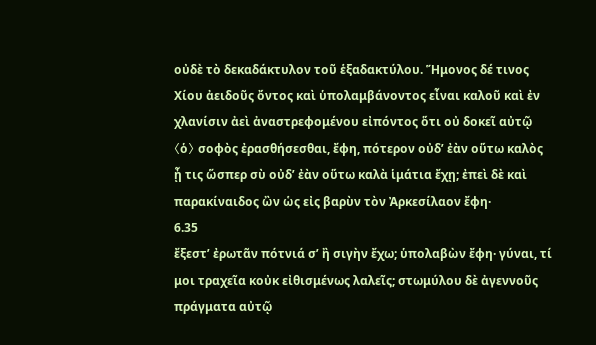οὐδὲ τὸ δεκαδάκτυλον τοῦ ἑξαδακτύλου. Ἥμονος δέ τινος Χίου ἀειδοῦς ὄντος καὶ ὑπολαμβάνοντος εἶναι καλοῦ καὶ ἐν χλανίσιν ἀεὶ ἀναστρεφομένου εἰπόντος ὅτι οὐ δοκεῖ αὐτῷ 〈ὁ〉 σοφὸς ἐρασθήσεσθαι, ἔφη, πότερον οὐδʼ ἐὰν οὕτω καλὸς ᾖ τις ὥσπερ σὺ οὐδʼ ἐὰν οὕτω καλὰ ἱμάτια ἔχῃ; ἐπεὶ δὲ καὶ παρακίναιδος ὢν ὡς εἰς βαρὺν τὸν Ἀρκεσίλαον ἔφη·
6.35
ἔξεστʼ ἐρωτᾶν πότνιά σʼ ἢ σιγὴν ἔχω; ὑπολαβὼν ἔφη· γύναι, τί μοι τραχεῖα κοὐκ εἰθισμένως λαλεῖς; στωμύλου δὲ ἀγεννοῦς πράγματα αὐτῷ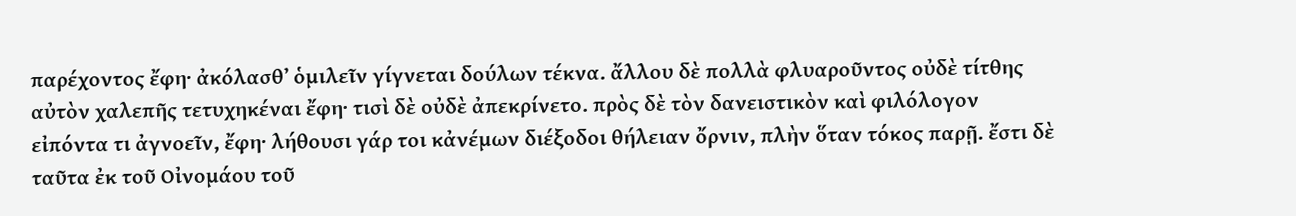παρέχοντος ἔφη· ἀκόλασθʼ ὁμιλεῖν γίγνεται δούλων τέκνα. ἄλλου δὲ πολλὰ φλυαροῦντος οὐδὲ τίτθης αὐτὸν χαλεπῆς τετυχηκέναι ἔφη· τισὶ δὲ οὐδὲ ἀπεκρίνετο. πρὸς δὲ τὸν δανειστικὸν καὶ φιλόλογον εἰπόντα τι ἀγνοεῖν, ἔφη· λήθουσι γάρ τοι κἀνέμων διέξοδοι θήλειαν ὄρνιν, πλὴν ὅταν τόκος παρῇ. ἔστι δὲ ταῦτα ἐκ τοῦ Οἰνομάου τοῦ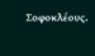Σοφοκλέους.